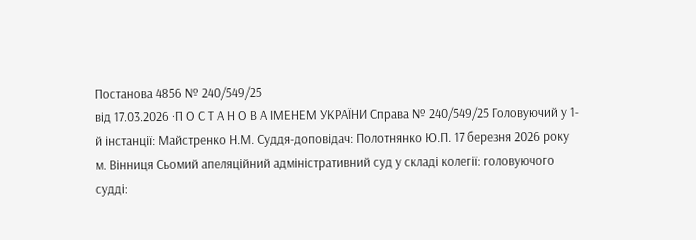Постанова 4856 № 240/549/25
від 17.03.2026 ·П О С Т А Н О В А ІМЕНЕМ УКРАЇНИ Справа № 240/549/25 Головуючий у 1-й інстанції: Майстренко Н.М. Суддя-доповідач: Полотнянко Ю.П. 17 березня 2026 року м. Вінниця Сьомий апеляційний адміністративний суд у складі колегії: головуючого судді: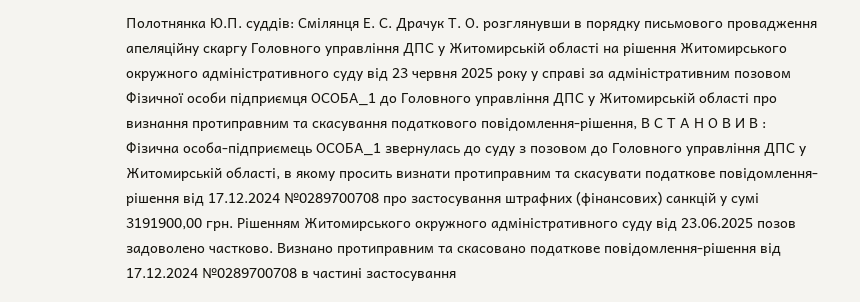Полотнянка Ю.П. суддів: Смілянця Е. С. Драчук Т. О. розглянувши в порядку письмового провадження апеляційну скаргу Головного управління ДПС у Житомирській області на рішення Житомирського окружного адміністративного суду від 23 червня 2025 року у справі за адміністративним позовом Фізичної особи підприємця ОСОБА_1 до Головного управління ДПС у Житомирській області про визнання протиправним та скасування податкового повідомлення-рішення, В С Т А Н О В И В : Фізична особа-підприємець ОСОБА_1 звернулась до суду з позовом до Головного управління ДПС у Житомирській області, в якому просить визнати протиправним та скасувати податкове повідомлення-рішення від 17.12.2024 №0289700708 про застосування штрафних (фінансових) санкцій у сумі 3191900,00 грн. Рішенням Житомирського окружного адміністративного суду від 23.06.2025 позов задоволено частково. Визнано протиправним та скасовано податкове повідомлення-рішення від 17.12.2024 №0289700708 в частині застосування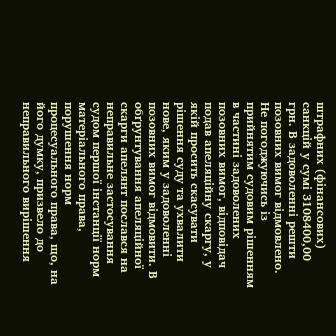штрафних (фінансових) санкцій у сумі 3108400,00 грн. В задоволенні решти позовних вимог відмовлено. Не погоджуючись із прийнятим судовим рішенням в частині задоволених позовних вимог, відповідач подав апеляційну скаргу, у якій просить скасувати рішення суду та ухвалити нове, яким у задоволенні позовних вимог відмовити. В обґрунтування апеляційної скарги апелянт послався на неправильне застосування судом першої інстанції норм матеріального права, порушення норм процесуального права, що, на його думку, призвело до неправильного вирішення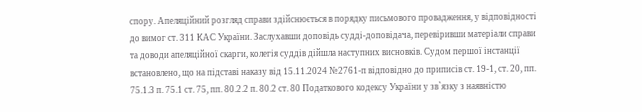спору. Апеляційний розгляд справи здійснюється в порядку письмового провадження, у відповідності до вимог ст. 311 КАС України. Заслухавши доповідь судді-доповідача, перевіривши матеріали справи та доводи апеляційної скарги, колегія суддів дійшла наступних висновків. Судом першої інстанції встановлено, що на підставі наказу від 15.11.2024 №2761-п відповідно до приписів ст. 19-1, ст. 20, пп. 75.1.3 п. 75.1 ст. 75, пп. 80.2.2 п. 80.2 ст. 80 Податкового кодексу України у зв`язку з наявністю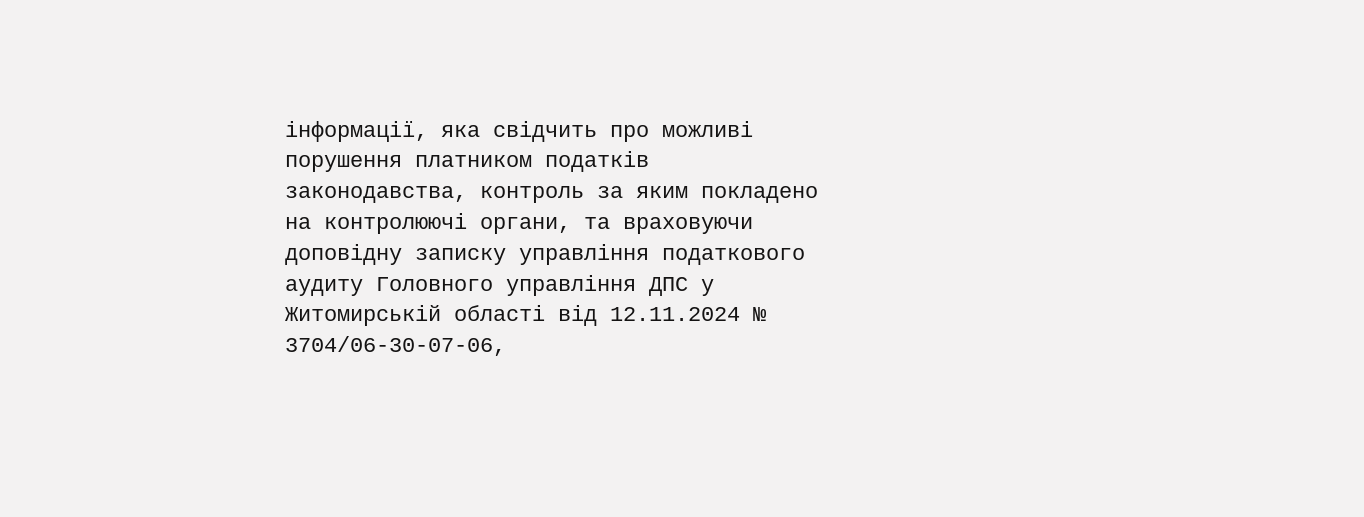інформації, яка свідчить про можливі порушення платником податків законодавства, контроль за яким покладено на контролюючі органи, та враховуючи доповідну записку управління податкового аудиту Головного управління ДПС у Житомирській області від 12.11.2024 № 3704/06-30-07-06,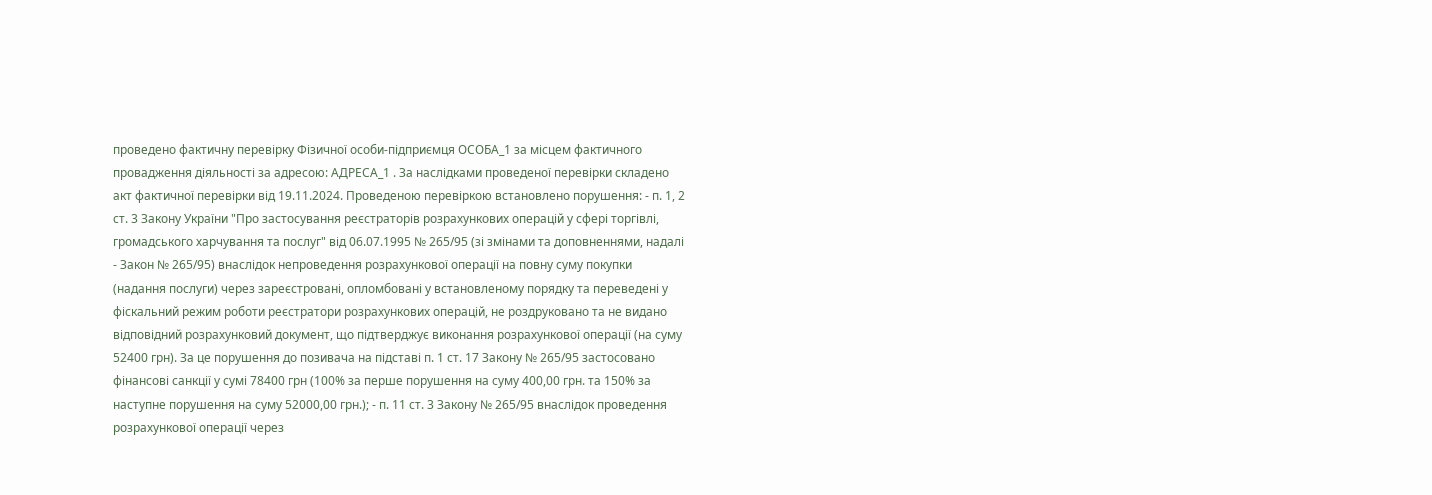проведено фактичну перевірку Фізичної особи-підприємця ОСОБА_1 за місцем фактичного провадження діяльності за адресою: АДРЕСА_1 . За наслідками проведеної перевірки складено акт фактичної перевірки від 19.11.2024. Проведеною перевіркою встановлено порушення: - п. 1, 2 ст. 3 Закону України "Про застосування реєстраторів розрахункових операцій у сфері торгівлі, громадського харчування та послуг" від 06.07.1995 № 265/95 (зі змінами та доповненнями, надалі - Закон № 265/95) внаслідок непроведення розрахункової операції на повну суму покупки (надання послуги) через зареєстровані, опломбовані у встановленому порядку та переведені у фіскальний режим роботи реєстратори розрахункових операцій, не роздруковано та не видано відповідний розрахунковий документ, що підтверджує виконання розрахункової операції (на суму 52400 грн). За це порушення до позивача на підставі п. 1 ст. 17 Закону № 265/95 застосовано фінансові санкції у сумі 78400 грн (100% за перше порушення на суму 400,00 грн. та 150% за наступне порушення на суму 52000,00 грн.); - п. 11 ст. 3 Закону № 265/95 внаслідок проведення розрахункової операції через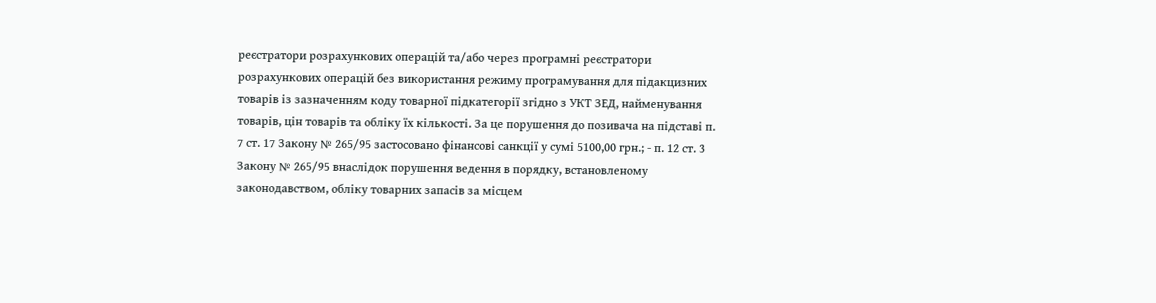реєстратори розрахункових операцій та/або через програмні реєстратори розрахункових операцій без використання режиму програмування для підакцизних товарів із зазначенням коду товарної підкатегорії згідно з УКТ ЗЕД, найменування товарів, цін товарів та обліку їх кількості. За це порушення до позивача на підставі п. 7 ст. 17 Закону № 265/95 застосовано фінансові санкції у сумі 5100,00 грн.; - п. 12 ст. 3 Закону № 265/95 внаслідок порушення ведення в порядку, встановленому законодавством, обліку товарних запасів за місцем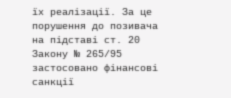їх реалізації. За це порушення до позивача на підставі ст. 20 Закону № 265/95 застосовано фінансові санкції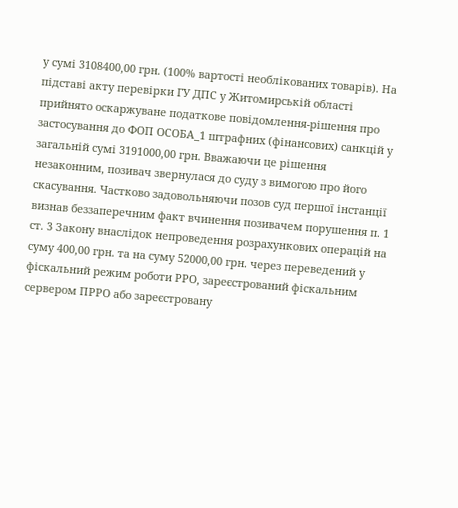у сумі 3108400,00 грн. (100% вартості необлікованих товарів). На підставі акту перевірки ГУ ДПС у Житомирській області прийнято оскаржуване податкове повідомлення-рішення про застосування до ФОП ОСОБА_1 штрафних (фінансових) санкцій у загальній сумі 3191000,00 грн. Вважаючи це рішення незаконним, позивач звернулася до суду з вимогою про його скасування. Частково задовольняючи позов суд першої інстанції визнав беззаперечним факт вчинення позивачем порушення п. 1 ст. 3 Закону внаслідок непроведення розрахункових операцій на суму 400,00 грн. та на суму 52000,00 грн. через переведений у фіскальний режим роботи РРО, зареєстрований фіскальним сервером ПРРО або зареєстровану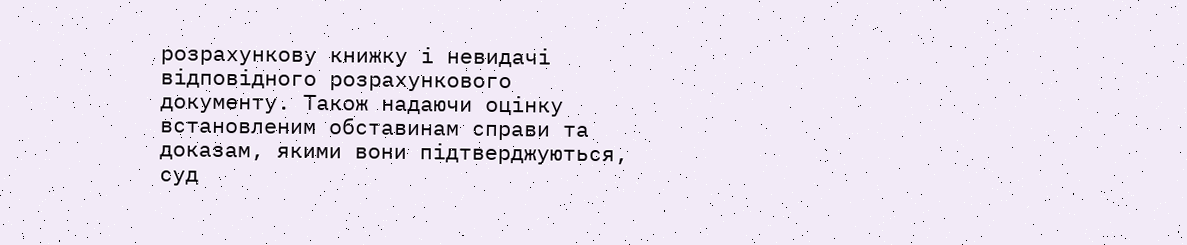розрахункову книжку і невидачі відповідного розрахункового документу. Також надаючи оцінку встановленим обставинам справи та доказам, якими вони підтверджуються, суд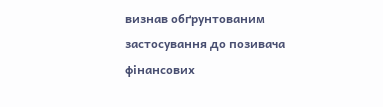визнав обґрунтованим застосування до позивача фінансових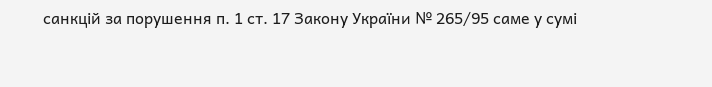санкцій за порушення п. 1 ст. 17 Закону України № 265/95 саме у сумі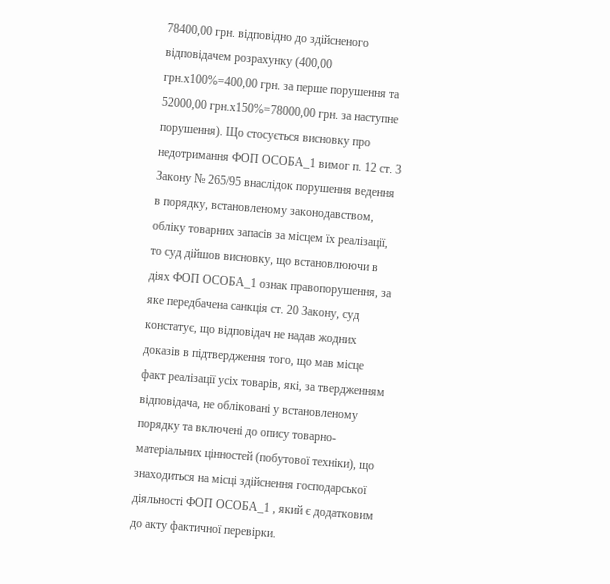78400,00 грн. відповідно до здійсненого відповідачем розрахунку (400,00 грн.х100%=400,00 грн. за перше порушення та 52000,00 грн.х150%=78000,00 грн. за наступне порушення). Що стосується висновку про недотримання ФОП ОСОБА_1 вимог п. 12 ст. 3 Закону № 265/95 внаслідок порушення ведення в порядку, встановленому законодавством, обліку товарних запасів за місцем їх реалізації, то суд дійшов висновку, що встановлюючи в діях ФОП ОСОБА_1 ознак правопорушення, за яке передбачена санкція ст. 20 Закону, суд констатує, що відповідач не надав жодних доказів в підтвердження того, що мав місце факт реалізації усіх товарів, які, за твердженням відповідача, не обліковані у встановленому порядку та включені до опису товарно-матеріальних цінностей (побутової техніки), що знаходиться на місці здійснення господарської діяльності ФОП ОСОБА_1 , який є додатковим до акту фактичної перевірки.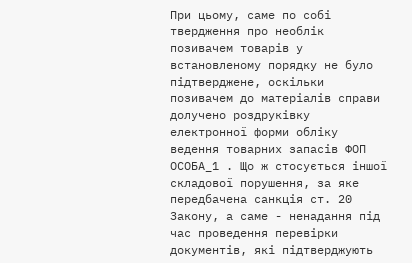При цьому, саме по собі твердження про необлік позивачем товарів у встановленому порядку не було підтверджене, оскільки позивачем до матеріалів справи долучено роздруківку електронної форми обліку ведення товарних запасів ФОП ОСОБА_1 . Що ж стосується іншої складової порушення, за яке передбачена санкція ст. 20 Закону, а саме - ненадання під час проведення перевірки документів, які підтверджують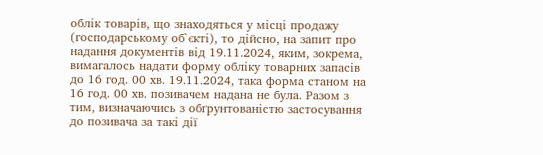облік товарів, що знаходяться у місці продажу (господарському об`єкті), то дійсно, на запит про надання документів від 19.11.2024, яким, зокрема, вимагалось надати форму обліку товарних запасів до 16 год. 00 хв. 19.11.2024, така форма станом на 16 год. 00 хв. позивачем надана не була. Разом з тим, визначаючись з обґрунтованістю застосування до позивача за такі дії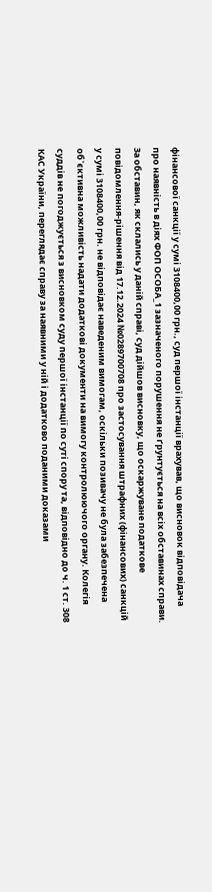фінансової санкції у сумі 3108400,00 грн., суд першої інстанції врахував, що висновок відповідача про наявність в діях ФОП ОСОБА_1 зазначеного порушення не ґрунтується на всіх обставинах справи. За обставин, як склались у даній справі, суд дійшов висновку, що оскаржуване податкове повідомлення-рішення від 17.12.2024 №0289700708 про застосування штрафних (фінансових) санкцій у сумі 3108400,00 грн. не відповідає наведеним вимогам, оскільки позивачу не була забезпечена об`єктивна можливість надати додаткові документи на вимогу контролюючого органу. Колегія суддів не погоджується з висновком суду першої інстанції по суті спору та, відповідно до ч. 1 ст. 308 КАС України, переглядає справу за наявними у ній і додатково поданими доказами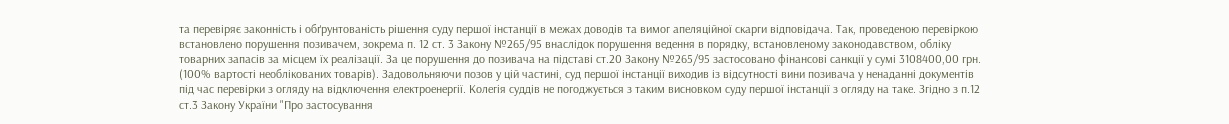та перевіряє законність і обґрунтованість рішення суду першої інстанції в межах доводів та вимог апеляційної скарги відповідача. Так, проведеною перевіркою встановлено порушення позивачем, зокрема п. 12 ст. 3 Закону №265/95 внаслідок порушення ведення в порядку, встановленому законодавством, обліку товарних запасів за місцем їх реалізації. За це порушення до позивача на підставі ст.20 Закону №265/95 застосовано фінансові санкції у сумі 3108400,00 грн. (100% вартості необлікованих товарів). Задовольняючи позов у цій частині, суд першої інстанції виходив із відсутності вини позивача у ненаданні документів під час перевірки з огляду на відключення електроенергії. Колегія суддів не погоджується з таким висновком суду першої інстанції з огляду на таке. Згідно з п.12 ст.3 Закону України "Про застосування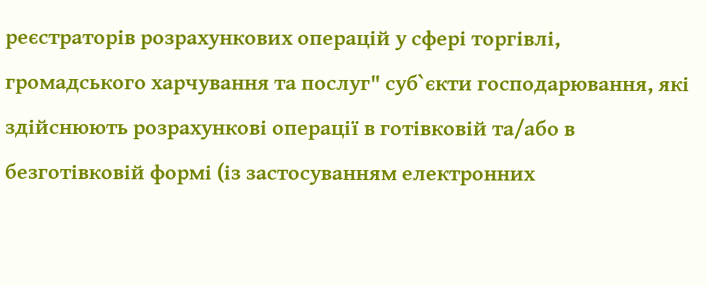реєстраторів розрахункових операцій у сфері торгівлі, громадського харчування та послуг" суб`єкти господарювання, які здійснюють розрахункові операції в готівковій та/або в безготівковій формі (із застосуванням електронних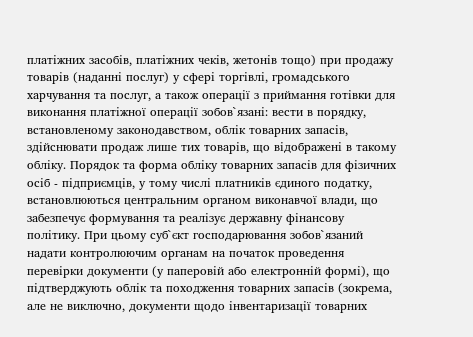платіжних засобів, платіжних чеків, жетонів тощо) при продажу товарів (наданні послуг) у сфері торгівлі, громадського харчування та послуг, а також операції з приймання готівки для виконання платіжної операції зобов`язані: вести в порядку, встановленому законодавством, облік товарних запасів, здійснювати продаж лише тих товарів, що відображені в такому обліку. Порядок та форма обліку товарних запасів для фізичних осіб - підприємців, у тому числі платників єдиного податку, встановлюються центральним органом виконавчої влади, що забезпечує формування та реалізує державну фінансову політику. При цьому суб`єкт господарювання зобов`язаний надати контролюючим органам на початок проведення перевірки документи (у паперовій або електронній формі), що підтверджують облік та походження товарних запасів (зокрема, але не виключно, документи щодо інвентаризації товарних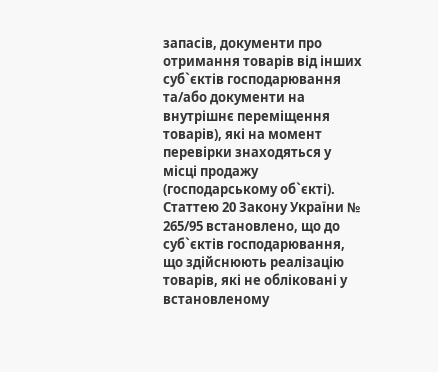запасів, документи про отримання товарів від інших суб`єктів господарювання та/або документи на внутрішнє переміщення товарів), які на момент перевірки знаходяться у місці продажу (господарському об`єкті). Статтею 20 Закону України № 265/95 встановлено, що до суб`єктів господарювання, що здійснюють реалізацію товарів, які не обліковані у встановленому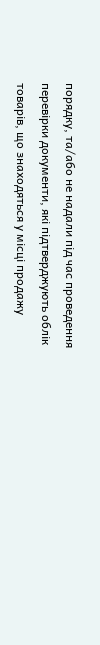порядку, та/або не надали під час проведення перевірки документи, які підтверджують облік товарів, що знаходяться у місці продажу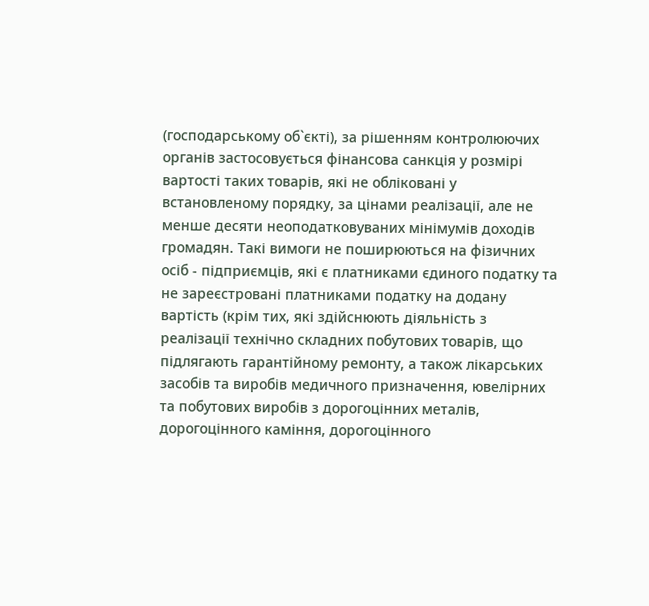(господарському об`єкті), за рішенням контролюючих органів застосовується фінансова санкція у розмірі вартості таких товарів, які не обліковані у встановленому порядку, за цінами реалізації, але не менше десяти неоподатковуваних мінімумів доходів громадян. Такі вимоги не поширюються на фізичних осіб - підприємців, які є платниками єдиного податку та не зареєстровані платниками податку на додану вартість (крім тих, які здійснюють діяльність з реалізації технічно складних побутових товарів, що підлягають гарантійному ремонту, а також лікарських засобів та виробів медичного призначення, ювелірних та побутових виробів з дорогоцінних металів, дорогоцінного каміння, дорогоцінного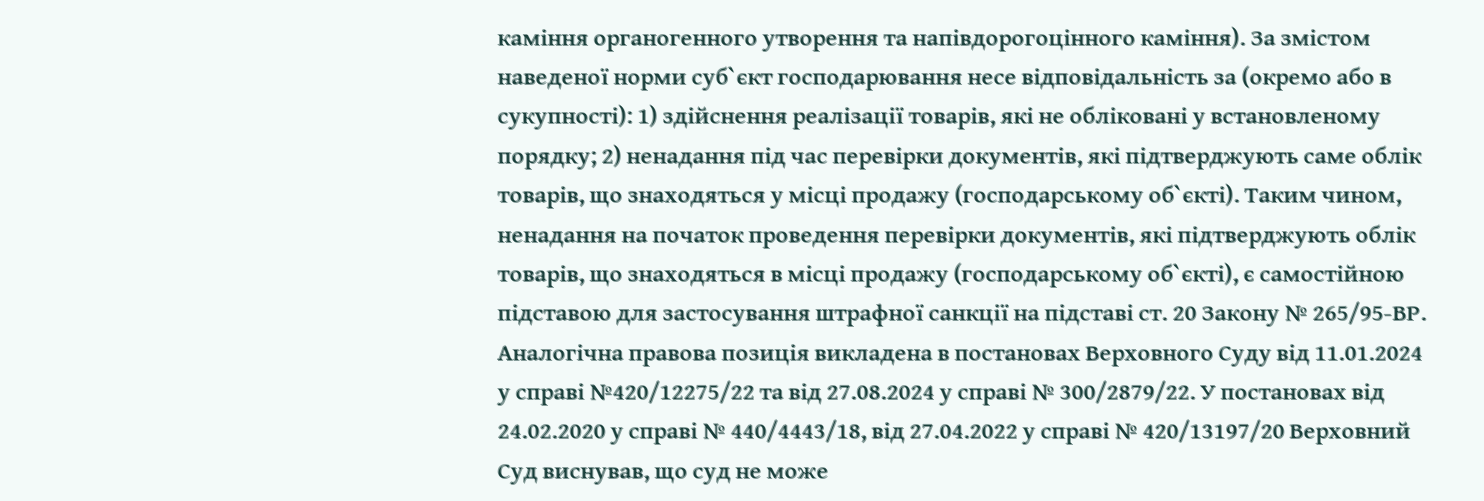каміння органогенного утворення та напівдорогоцінного каміння). За змістом наведеної норми суб`єкт господарювання несе відповідальність за (окремо або в сукупності): 1) здійснення реалізації товарів, які не обліковані у встановленому порядку; 2) ненадання під час перевірки документів, які підтверджують саме облік товарів, що знаходяться у місці продажу (господарському об`єкті). Таким чином, ненадання на початок проведення перевірки документів, які підтверджують облік товарів, що знаходяться в місці продажу (господарському об`єкті), є самостійною підставою для застосування штрафної санкції на підставі ст. 20 Закону № 265/95-ВР. Аналогічна правова позиція викладена в постановах Верховного Суду від 11.01.2024 у справі №420/12275/22 та від 27.08.2024 у справі № 300/2879/22. У постановах від 24.02.2020 у справі № 440/4443/18, від 27.04.2022 у справі № 420/13197/20 Верховний Суд виснував, що суд не може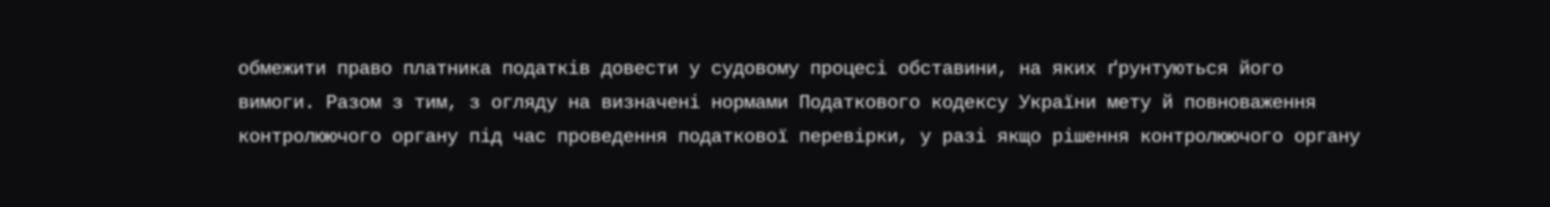обмежити право платника податків довести у судовому процесі обставини, на яких ґрунтуються його вимоги. Разом з тим, з огляду на визначені нормами Податкового кодексу України мету й повноваження контролюючого органу під час проведення податкової перевірки, у разі якщо рішення контролюючого органу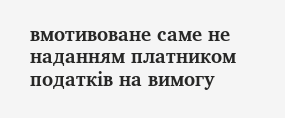вмотивоване саме не наданням платником податків на вимогу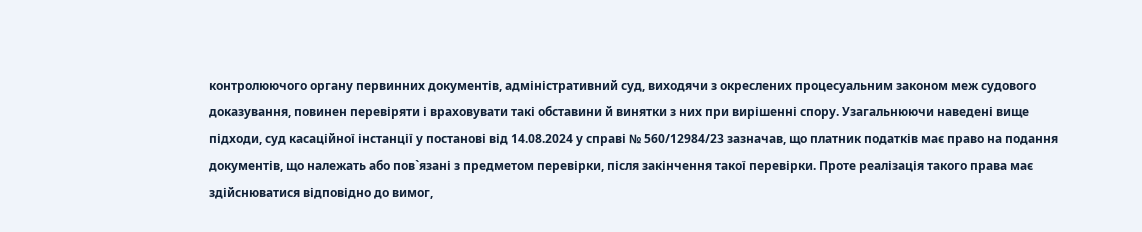контролюючого органу первинних документів, адміністративний суд, виходячи з окреслених процесуальним законом меж судового доказування, повинен перевіряти і враховувати такі обставини й винятки з них при вирішенні спору. Узагальнюючи наведені вище підходи, суд касаційної інстанції у постанові від 14.08.2024 у справі № 560/12984/23 зазначав, що платник податків має право на подання документів, що належать або пов`язані з предметом перевірки, після закінчення такої перевірки. Проте реалізація такого права має здійснюватися відповідно до вимог,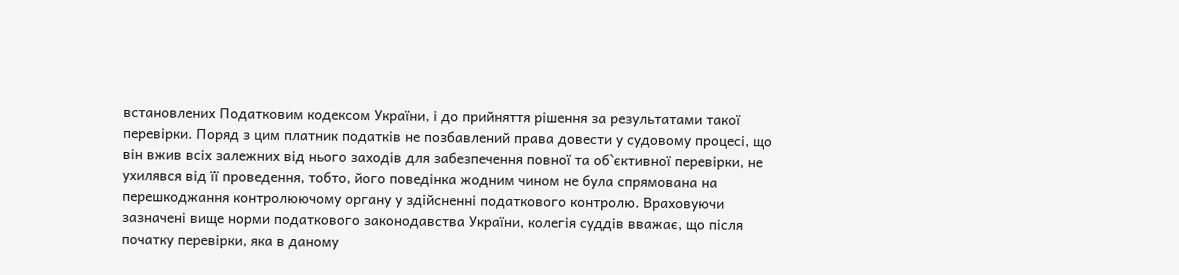встановлених Податковим кодексом України, і до прийняття рішення за результатами такої перевірки. Поряд з цим платник податків не позбавлений права довести у судовому процесі, що він вжив всіх залежних від нього заходів для забезпечення повної та об`єктивної перевірки, не ухилявся від її проведення, тобто, його поведінка жодним чином не була спрямована на перешкоджання контролюючому органу у здійсненні податкового контролю. Враховуючи зазначені вище норми податкового законодавства України, колегія суддів вважає, що після початку перевірки, яка в даному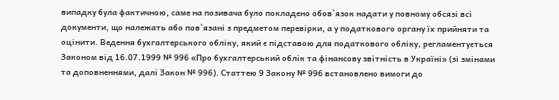випадку була фактичною, саме на позивача було покладено обов`язок надати у повному обсязі всі документи, що належать або пов`язані з предметом перевірки, а у податкового органу їх прийняти та оцінити. Ведення бухгалтерського обліку, який є підставою для податкового обліку, регламентується Законом від 16.07.1999 № 996 «Про бухгалтерський облік та фінансову звітність в Україні» (зі змінами та доповненнями, далі Закон № 996). Статтею 9 Закону № 996 встановлено вимоги до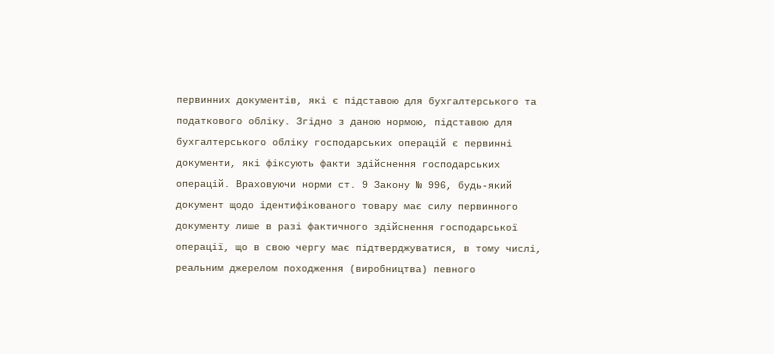первинних документів, які є підставою для бухгалтерського та податкового обліку. Згідно з даною нормою, підставою для бухгалтерського обліку господарських операцій є первинні документи, які фіксують факти здійснення господарських операцій. Враховуючи норми ст. 9 Закону № 996, будь-який документ щодо ідентифікованого товару має силу первинного документу лише в разі фактичного здійснення господарської операції, що в свою чергу має підтверджуватися, в тому числі, реальним джерелом походження (виробництва) певного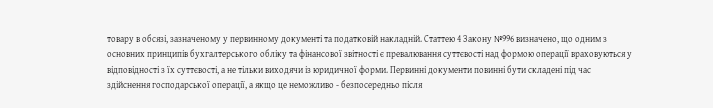товару в обсязі, зазначеному у первинному документі та податковій накладній. Статтею 4 Закону №996 визначено, що одним з основних принципів бухгалтерського обліку та фінансової звітності є превалювання суттєвості над формою операції враховуються у відповідності з їх суттєвості, а не тільки виходячи із юридичної форми. Первинні документи повинні бути складені під час здійснення господарської операції, а якщо це неможливо - безпосередньо після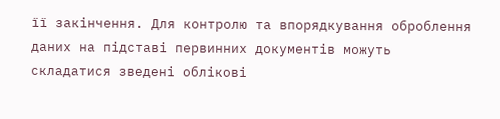її закінчення. Для контролю та впорядкування оброблення даних на підставі первинних документів можуть складатися зведені облікові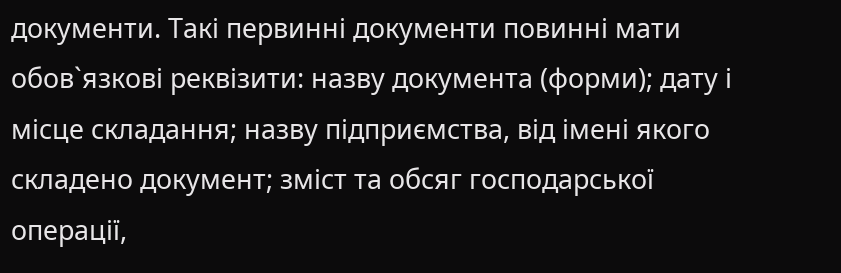документи. Такі первинні документи повинні мати обов`язкові реквізити: назву документа (форми); дату і місце складання; назву підприємства, від імені якого складено документ; зміст та обсяг господарської операції,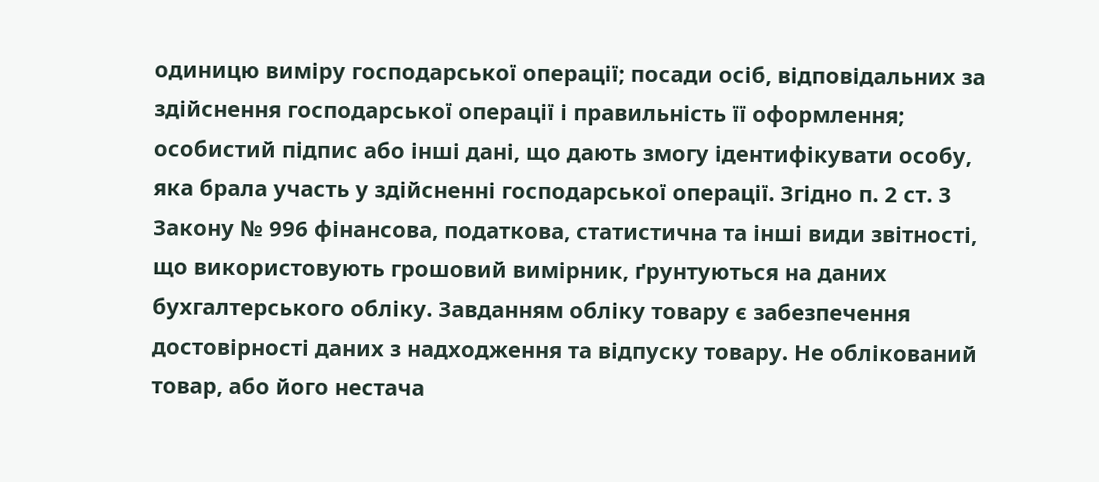одиницю виміру господарської операції; посади осіб, відповідальних за здійснення господарської операції і правильність її оформлення; особистий підпис або інші дані, що дають змогу ідентифікувати особу, яка брала участь у здійсненні господарської операції. Згідно п. 2 ст. 3 Закону № 996 фінансова, податкова, статистична та інші види звітності, що використовують грошовий вимірник, ґрунтуються на даних бухгалтерського обліку. Завданням обліку товару є забезпечення достовірності даних з надходження та відпуску товару. Не облікований товар, або його нестача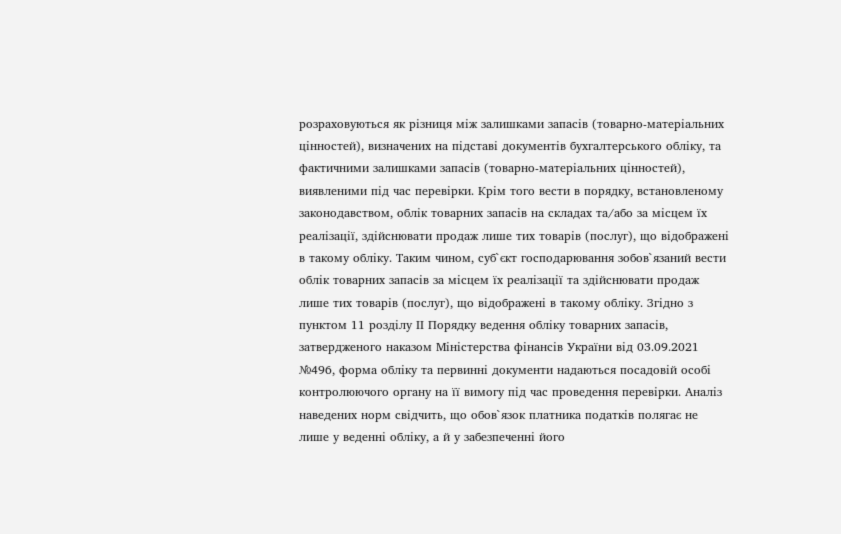розраховуються як різниця між залишками запасів (товарно-матеріальних цінностей), визначених на підставі документів бухгалтерського обліку, та фактичними залишками запасів (товарно-матеріальних цінностей), виявленими під час перевірки. Крім того вести в порядку, встановленому законодавством, облік товарних запасів на складах та/або за місцем їх реалізації, здійснювати продаж лише тих товарів (послуг), що відображені в такому обліку. Таким чином, суб`єкт господарювання зобов`язаний вести облік товарних запасів за місцем їх реалізації та здійснювати продаж лише тих товарів (послуг), що відображені в такому обліку. Згідно з пунктом 11 розділу ІІ Порядку ведення обліку товарних запасів, затвердженого наказом Міністерства фінансів України від 03.09.2021 №496, форма обліку та первинні документи надаються посадовій особі контролюючого органу на її вимогу під час проведення перевірки. Аналіз наведених норм свідчить, що обов`язок платника податків полягає не лише у веденні обліку, а й у забезпеченні його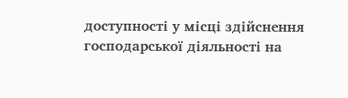доступності у місці здійснення господарської діяльності на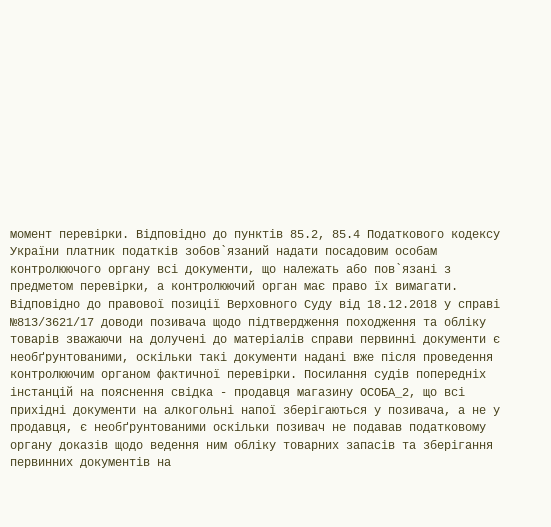момент перевірки. Відповідно до пунктів 85.2, 85.4 Податкового кодексу України платник податків зобов`язаний надати посадовим особам контролюючого органу всі документи, що належать або пов`язані з предметом перевірки, а контролюючий орган має право їх вимагати. Відповідно до правової позиції Верховного Суду від 18.12.2018 у справі №813/3621/17 доводи позивача щодо підтвердження походження та обліку товарів зважаючи на долучені до матеріалів справи первинні документи є необґрунтованими, оскільки такі документи надані вже після проведення контролюючим органом фактичної перевірки. Посилання судів попередніх інстанцій на пояснення свідка - продавця магазину ОСОБА_2, що всі прихідні документи на алкогольні напої зберігаються у позивача, а не у продавця, є необґрунтованими оскільки позивач не подавав податковому органу доказів щодо ведення ним обліку товарних запасів та зберігання первинних документів на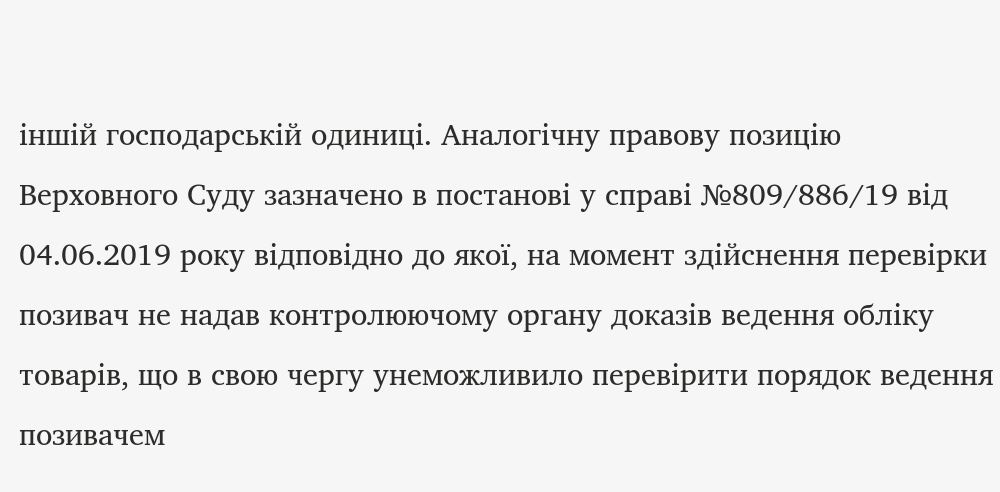іншій господарській одиниці. Аналогічну правову позицію Верховного Суду зазначено в постанові у справі №809/886/19 від 04.06.2019 року відповідно до якої, на момент здійснення перевірки позивач не надав контролюючому органу доказів ведення обліку товарів, що в свою чергу унеможливило перевірити порядок ведення позивачем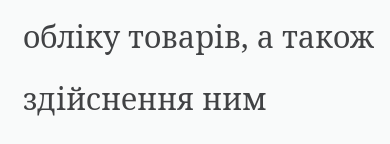обліку товарів, а також здійснення ним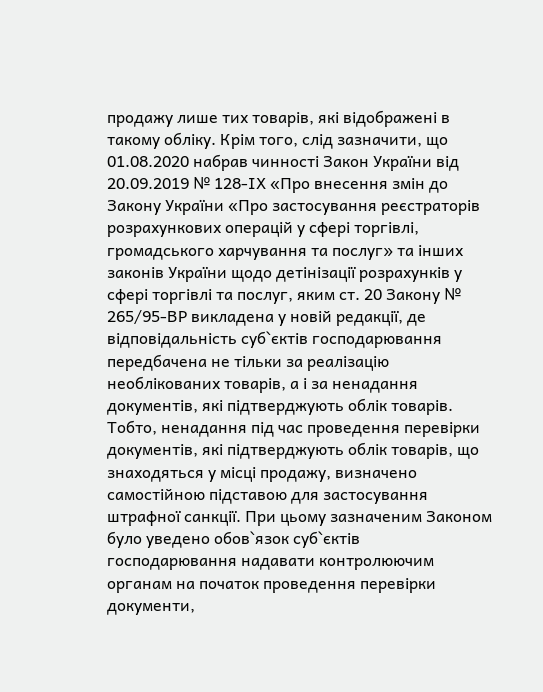продажу лише тих товарів, які відображені в такому обліку. Крім того, слід зазначити, що 01.08.2020 набрав чинності Закон України від 20.09.2019 № 128-ІХ «Про внесення змін до Закону України «Про застосування реєстраторів розрахункових операцій у сфері торгівлі, громадського харчування та послуг» та інших законів України щодо детінізації розрахунків у сфері торгівлі та послуг, яким ст. 20 Закону № 265/95-ВР викладена у новій редакції, де відповідальність суб`єктів господарювання передбачена не тільки за реалізацію необлікованих товарів, а і за ненадання документів, які підтверджують облік товарів. Тобто, ненадання під час проведення перевірки документів, які підтверджують облік товарів, що знаходяться у місці продажу, визначено самостійною підставою для застосування штрафної санкції. При цьому зазначеним Законом було уведено обов`язок суб`єктів господарювання надавати контролюючим органам на початок проведення перевірки документи,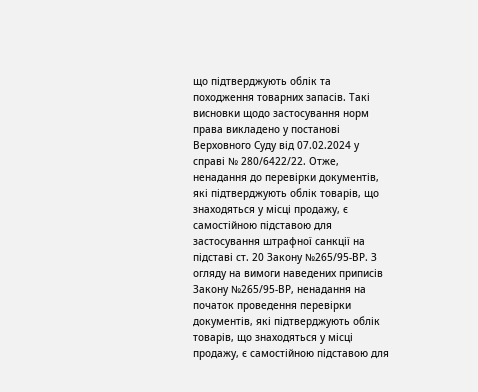що підтверджують облік та походження товарних запасів. Такі висновки щодо застосування норм права викладено у постанові Верховного Суду від 07.02.2024 у справі № 280/6422/22. Отже, ненадання до перевірки документів, які підтверджують облік товарів, що знаходяться у місці продажу, є самостійною підставою для застосування штрафної санкції на підставі ст. 20 Закону №265/95-ВР. З огляду на вимоги наведених приписів Закону №265/95-ВР, ненадання на початок проведення перевірки документів, які підтверджують облік товарів, що знаходяться у місці продажу, є самостійною підставою для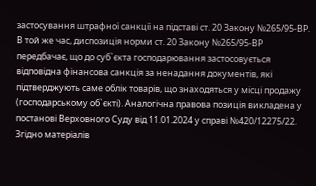застосування штрафної санкції на підставі ст. 20 Закону №265/95-ВР. В той же час, диспозиція норми ст. 20 Закону №265/95-ВР передбачає, що до суб`єкта господарювання застосовується відповідна фінансова санкція за ненадання документів, які підтверджують саме облік товарів, що знаходяться у місці продажу (господарському об`єкті). Аналогічна правова позиція викладена у постанові Верховного Суду від 11.01.2024 у справі №420/12275/22. Згідно матеріалів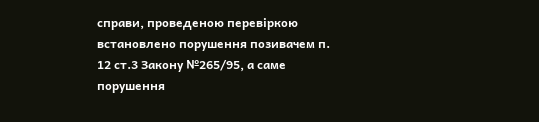справи, проведеною перевіркою встановлено порушення позивачем п. 12 ст.3 Закону №265/95, а саме порушення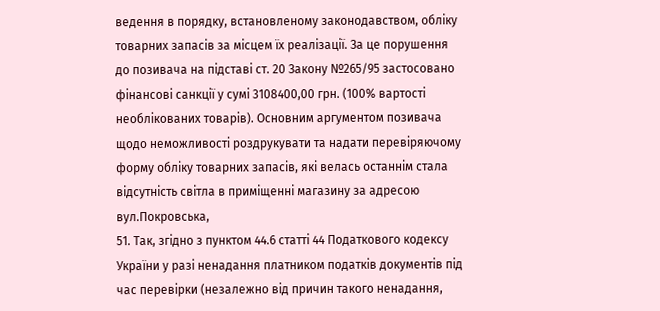ведення в порядку, встановленому законодавством, обліку товарних запасів за місцем їх реалізації. За це порушення до позивача на підставі ст. 20 Закону №265/95 застосовано фінансові санкції у сумі 3108400,00 грн. (100% вартості необлікованих товарів). Основним аргументом позивача щодо неможливості роздрукувати та надати перевіряючому форму обліку товарних запасів, які велась останнім стала відсутність світла в приміщенні магазину за адресою вул.Покровська,
51. Так, згідно з пунктом 44.6 статті 44 Податкового кодексу України у разі ненадання платником податків документів під час перевірки (незалежно від причин такого ненадання,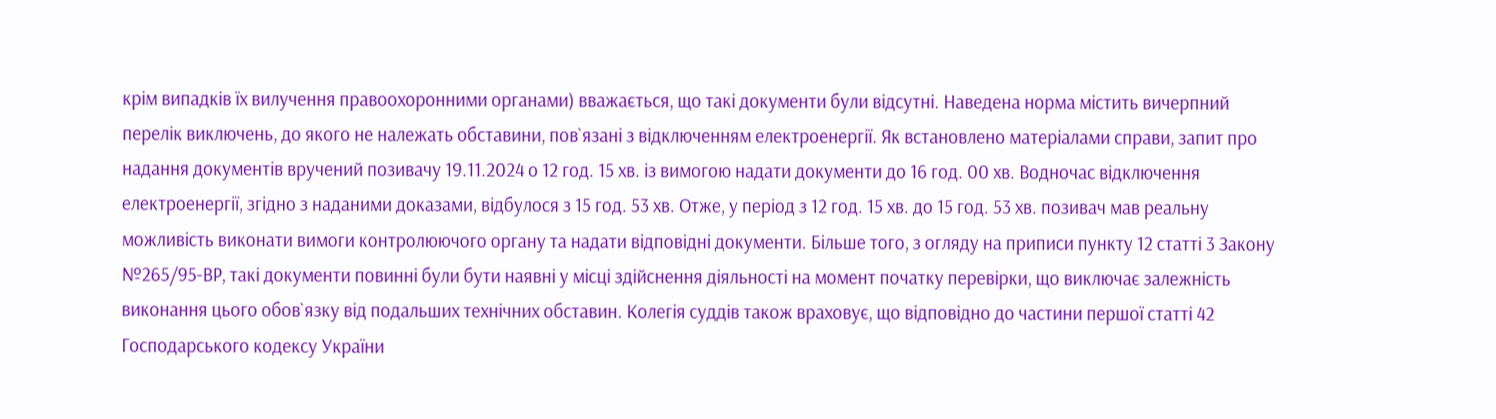крім випадків їх вилучення правоохоронними органами) вважається, що такі документи були відсутні. Наведена норма містить вичерпний перелік виключень, до якого не належать обставини, пов`язані з відключенням електроенергії. Як встановлено матеріалами справи, запит про надання документів вручений позивачу 19.11.2024 о 12 год. 15 хв. із вимогою надати документи до 16 год. 00 хв. Водночас відключення електроенергії, згідно з наданими доказами, відбулося з 15 год. 53 хв. Отже, у період з 12 год. 15 хв. до 15 год. 53 хв. позивач мав реальну можливість виконати вимоги контролюючого органу та надати відповідні документи. Більше того, з огляду на приписи пункту 12 статті 3 Закону №265/95-ВР, такі документи повинні були бути наявні у місці здійснення діяльності на момент початку перевірки, що виключає залежність виконання цього обов`язку від подальших технічних обставин. Колегія суддів також враховує, що відповідно до частини першої статті 42 Господарського кодексу України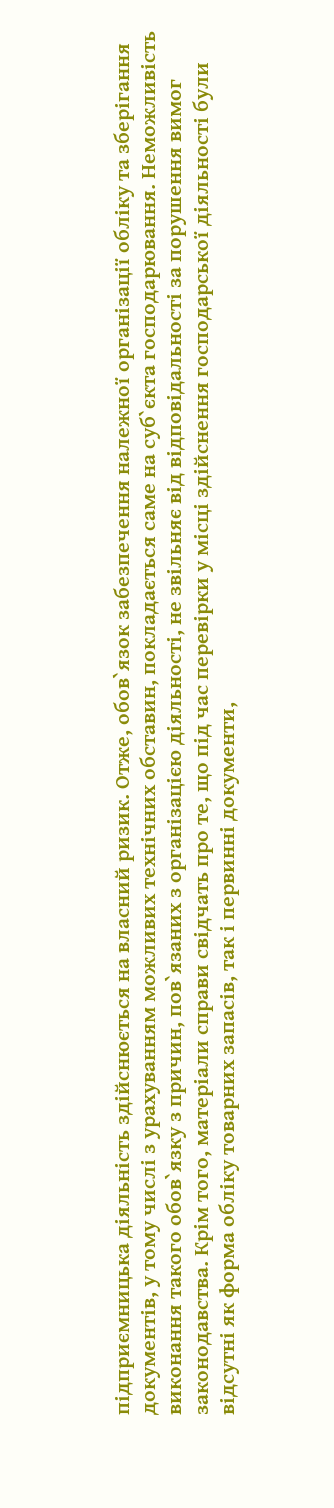підприємницька діяльність здійснюється на власний ризик. Отже, обов`язок забезпечення належної організації обліку та зберігання документів, у тому числі з урахуванням можливих технічних обставин, покладається саме на суб`єкта господарювання. Неможливість виконання такого обов`язку з причин, пов`язаних з організацією діяльності, не звільняє від відповідальності за порушення вимог законодавства. Крім того, матеріали справи свідчать про те, що під час перевірки у місці здійснення господарської діяльності були відсутні як форма обліку товарних запасів, так і первинні документи,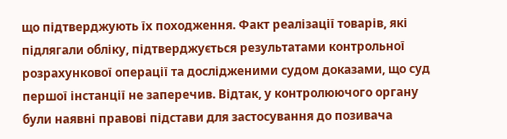що підтверджують їх походження. Факт реалізації товарів, які підлягали обліку, підтверджується результатами контрольної розрахункової операції та дослідженими судом доказами, що суд першої інстанції не заперечив. Відтак, у контролюючого органу були наявні правові підстави для застосування до позивача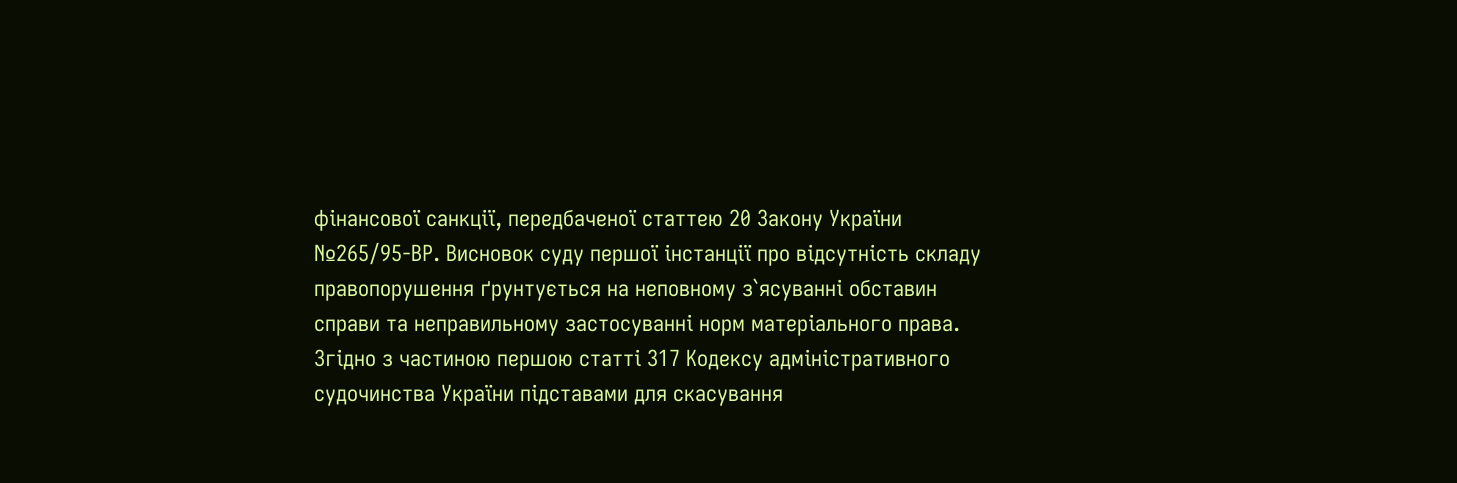фінансової санкції, передбаченої статтею 20 Закону України №265/95-ВР. Висновок суду першої інстанції про відсутність складу правопорушення ґрунтується на неповному з`ясуванні обставин справи та неправильному застосуванні норм матеріального права. Згідно з частиною першою статті 317 Кодексу адміністративного судочинства України підставами для скасування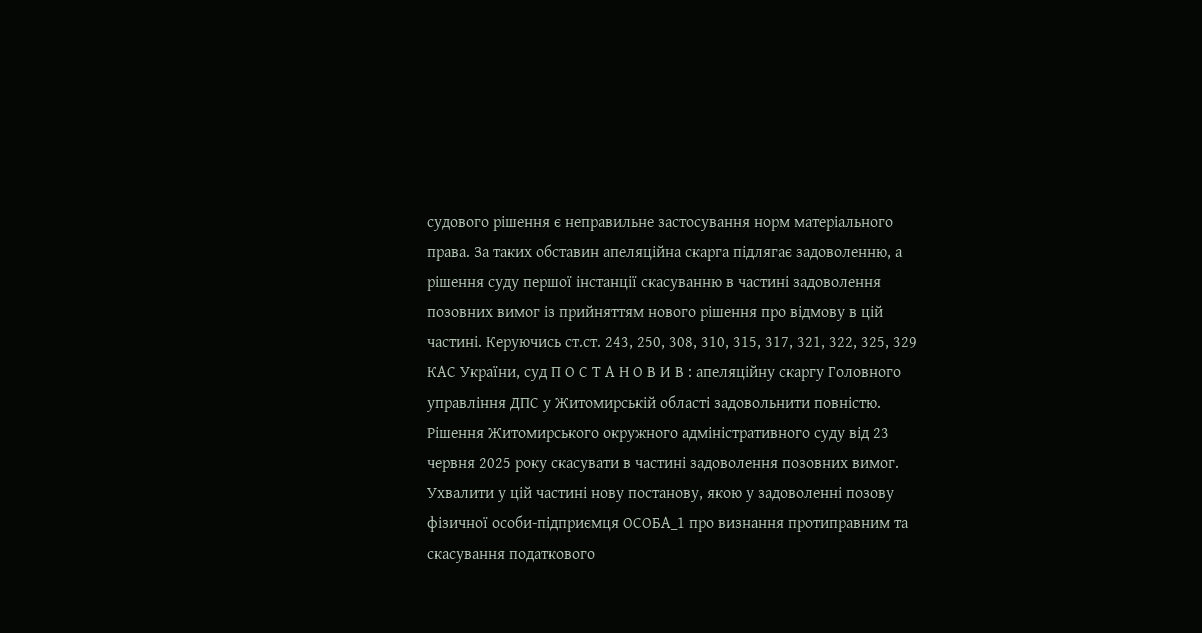судового рішення є неправильне застосування норм матеріального права. За таких обставин апеляційна скарга підлягає задоволенню, а рішення суду першої інстанції скасуванню в частині задоволення позовних вимог із прийняттям нового рішення про відмову в цій частині. Керуючись ст.ст. 243, 250, 308, 310, 315, 317, 321, 322, 325, 329 КАС України, суд П О С Т А Н О В И В : апеляційну скаргу Головного управління ДПС у Житомирській області задовольнити повністю. Рішення Житомирського окружного адміністративного суду від 23 червня 2025 року скасувати в частині задоволення позовних вимог. Ухвалити у цій частині нову постанову, якою у задоволенні позову фізичної особи-підприємця ОСОБА_1 про визнання протиправним та скасування податкового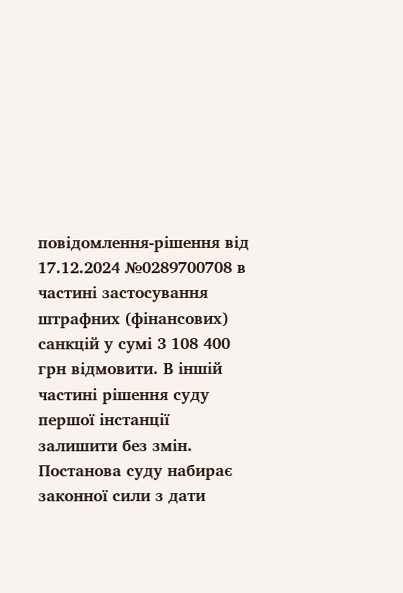повідомлення-рішення від 17.12.2024 №0289700708 в частині застосування штрафних (фінансових) санкцій у сумі 3 108 400 грн відмовити. В іншій частині рішення суду першої інстанції залишити без змін. Постанова суду набирає законної сили з дати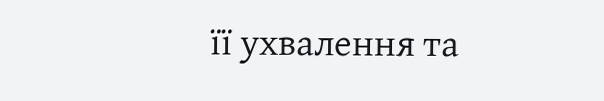її ухвалення та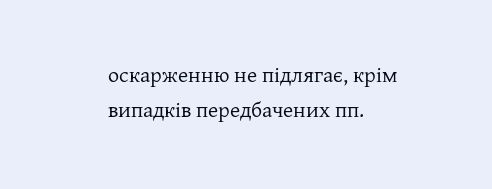оскарженню не підлягає, крім випадків передбачених пп.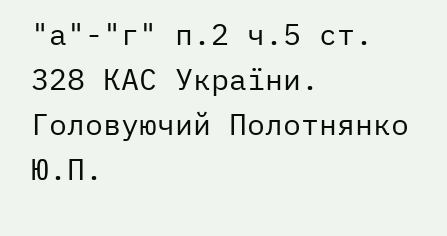"а"-"г" п.2 ч.5 ст. 328 КАС України. Головуючий Полотнянко Ю.П.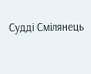Судді Смілянець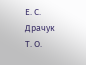Е. С. Драчук Т. О.